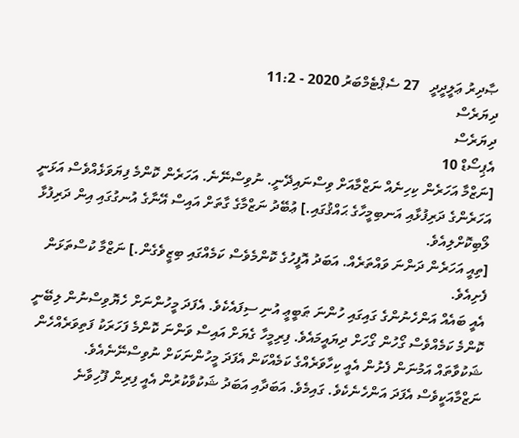ޞާދިރު ޢަލީދީދީ   27 ސެޕްޓެމްބަރު 2020 - 11:2
ދިޔަރެސް
ދިޔަރެސް
އެޕިސޯޑް 10
[ނަޒްމާ އަހަރެން ކިހިނެއް ނަޒްމާއަށް ވިސްނައިދޭނީ. ނުވިސްނޭނެ. އަހަރެން ކޮންމެ ފިޔަވަޅެއްވެސް އަޅަނީ އަހަރެންގެ ދަރިފުޅާއި އަނބިމީހާގެ ޙައްޤުގައި.] ޢުބޭދު ނަޒްމާގެ ގާތަށް އައިސް އޭނާގެ އުނގުގައި އިން ދަރިފުޅާ ލޯބިކޮށްލިއެވެ.
[ތިއީ އަހަރެން ދަންނަ ވައްތަރެއް. އަބަދު އޮފީހުގެ ކޮންމެވެސް ކަމެއްގައި ބިޒީވެގެން.] ނަޒްމާ ކުސްތަޅަން ފެށިއެވެ.
އެއީ ބައެއް އަންހެނުންގެ ގައިގައި ހުންނަ ޠަބީޢީ އުނި ސިފައެކެވެ. އެފަދަ މީހުންނަށް ހެޔޮވިސްނުން ލިބޭނީ ކޮންމެ ކަމެއްވެސް ގޯހުން ގޯހަށް ދިޔައީމައެވެ. ފިރިމީހާ ގެޔަށް އައިސް ވަންނަ ކޮންމެ ފަހަރަކު ފަތިވަރެއްހެން ޝަކުވާތައް އަމުނަން ފެށުން އެއީ ކިހާވަރެއްގެ ކަމެއްކަން އެފަދަ މީހުންނަކަށް ނުވިސްނޭނެއެވެ.
ނަޒްމާއަކީވެސް އެފަދަ އަންހެނެކެވެ. ގައިމެވެ. އަބަދާއި އަބަދު ޝަކުވާކުރުން އެއީ ފިރިން ފޫހިވާނެ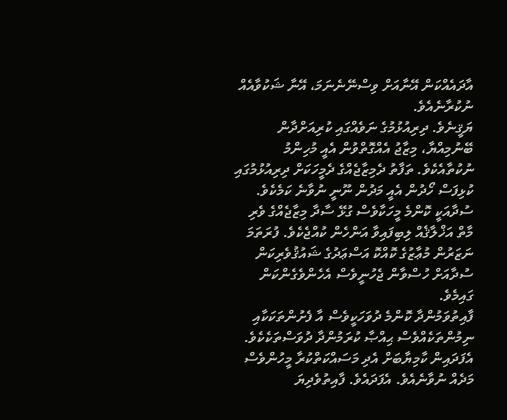އާދައެއްކަން އޭނާއަށް ވިސްނޭނެނަމަ، އޭނާ ޝަކުވާއެއް ނުކުރާނެއެވެ.
ޔަޤީނެވެ. ދިރިއުޅުމުގެ ނަވެއްގައި ކުރިއަށްދާން ބޭނުމިއްޔާ، މިޒާޖު އެއްގޮތްވުން އެއީ މުހިންމު ނުކުތާއެކެވެ. ތަފާތު ދެމިޒާޖެއްގެ ދެމީހަކަށް ދިރިއުޅުމުގައި ކުޅިފަސް ހޯދުން އެއީ މަދުން ނޫނީ ނުވާނެ ކަމެކެވެ.
ސުދާއަކީ ކޮންމެ މީހަކާވެސް ގުޅޭ ސާދާ މިޒާޖެއްގެ ވެރި މާތް އަޚްލާޤެއް ލިބިފައިވާ އަންހެން ކުއްޖެކެވެ. ފުރަތަމަ ނަޒަރުން މުޢާޒުގެ ކޮއްކޮ އަސްޢަދުގެ ޝައުޤުވެރިކަން ސުދާއަށް ހުސްވާން ޖެހުނީވެސް އެހެންވެގެންކަން ގައިމެވެ.
ފާއިތުވަމުންދާ ކޮންމެ ދުވަހަކީވެސް އާ ފެށުންތަކަކާއި ނިމުންތަކެއްވެސް ޙިއްޞާ ކުރަމުންދާ ދުވަސްތަކެކެވެ. އެފަދައިން ކާމިޔާބަށް އެދި މަސައްކަތްކުރާ މީހުންވެސް މަދެއް ނުވާނެއެވެ. އެފަދައެވެ. ފާއިތުވެދިޔަ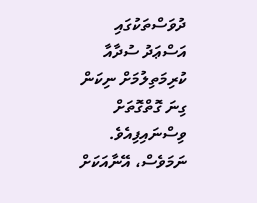ދުވަސްތަކުގައި އަސްޢަދު ސުދާއާ ކުރިމަތިލުމަށް ނިކަން ގިނަ ގޮތްގޮތަށް ވިސްނައިފިއެވެ. ނަމަވެސް، އޭނާއަކަށް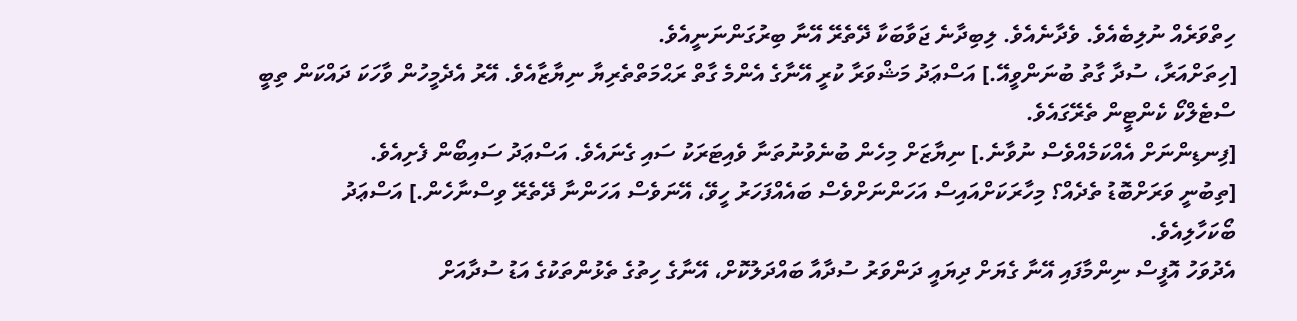ހިތްވަރެއް ނުލިބެއެވެ. ވެދާނެއެވެ. ލިބިދާނެ ޖަވާބަކާ ދޭތެރޭ އޭނާ ބިރުގަންނަނީއެވެ.
[ހިތަށްއަރާ، ސުދާ ގާތު ބުނަންވީއޭ.] އަސްޢަދު މަޝްވަރާ ކުރީ އޭނާގެ އެންމެ ގާތް ރަޙްމަތްތެރިޔާ ނިޔާޒާއެވެ. އޭރު އެދެމީހުން ވާހަކަ ދައްކަން ތިބީ ސްޓެލްކޯ ކެންޓީން ތެރޭގައެވެ.
[ފިނޑިންނަށް އެއްކަމެއްވެސް ނުވާނެ.] ނިޔާޒަށް މިހެން ބުނެވުނުތަނާ ވެއިޓަރަކު ސައި ގެނައެވެ. އަސްޢަދު ސައިބޯން ފެށިއެވެ.
[ތިބުނީ ވަރަށްބޮޑު ތެދެއް؟ މިހާރަކަށްއައިސް އަހަންނަށްވެސް ބައެއްފަހަރު ހީވޭ، އޭނަވެސް އަހަންނާ ދޭތެރޭ ވިސްނާހެން.] އަސްޢަދު ބޯކަހާލިއެވެ.
އެދުވަހު އޮފީސް ނިންމާފައި އޭނާ ގެޔަށް ދިޔައީ ދަންވަރު ސުދާއާ ބައްދަލުކޮށް، އޭނާގެ ހިތުގެ ތެޅުންތަކުގެ އަޑު ސުދާއަށް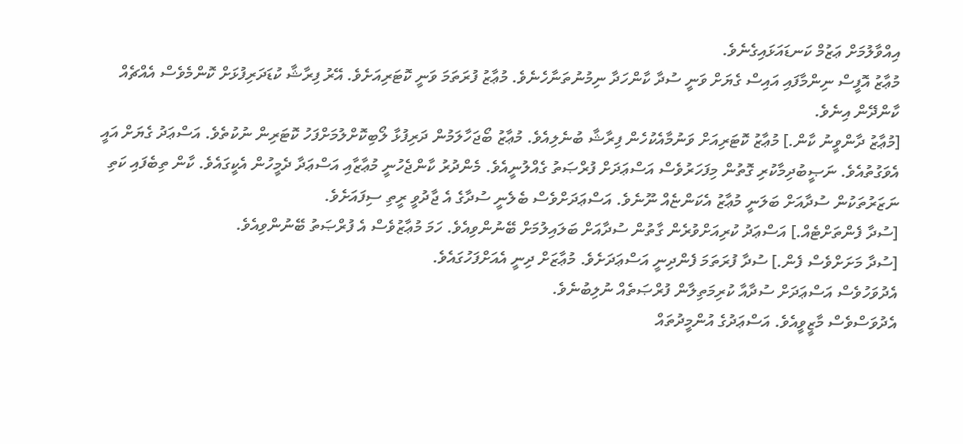އިއްވާލުމަށް ޢަޒުމް ކަނޑައަޅައިގެނެވެ.
މުޢާޒު އޮފީސް ނިންމާފައި އައިސް ގެޔަށް ވަނީ ސުދާ ކާންހަދާ ނިމުނުތަނާހެނެވެ. މުޢާޒު ފުރަތަމަ ވަނީ ކޮޓަރިއަށެވެ. އޭރު ފިރާޝާ ކުޑަދަރިފުޅަށް ކޮންމެވެސް އެއްޗެއް ކާންދޭން އިނެވެ.
[މުޢާޒު ދާންވީނު ކާން.] މުޢާޒު ކޮޓަރިއަށް ވަނުމާއެކުހެން ފިރާޝާ ބުނެލިއެވެ. މުޢާޒު ބޯޖަހާލަމުން ދަރިފުޅާ ލޯބިކޮށްލުމަށްފަހު ކޮޓަރިން ނުކުތެވެ. އަސްޢަދު ގެޔަށް އައީ އެވަގުތުއެވެ. ނަޞީބުދިމާކުރި ގޮތުން މިފަހަރުވެސް އަސްޢަދަށް ފުރްޞަތު ގެއްލުނީއެވެ. މެންދުރު ކާންޖެހުނީ މުޢާޒާއި އަސްޢަދާ ދެމީހުން އެކީގައެވެ. ކާން ތިބެފައި ކަތި ނަޒަރުތަކުން ސުދާއަށް ބަލަނީ މުޢާޒު އެކަންޏެއް ނޫނެވެ. އަސްޢަދަށްވެސް ބެލެނީ ސުދާގެ އެ ޖާދުވީ ރީތި ސިފައަށެވެ.
[ސުދާ ފެންތަށްޓެއް.] އަސްޢަދު ކުރިއަށްވުރެން ގާތުން ސުދާއަށް ބަލައިލުމަށް ބޭނުންވިއެވެ. ހަމަ މުޢާޒުވެސް އެ ފުރްޞަތު ބޭނުންވިއެވެ.
[ސުދާ މަށަށްވެސް ފެން.] ސުދާ ފުރަތަމަ ފެންދިނީ އަސްޢަދަށެވެ. މުޢާޒަށް ދިނީ އެއަށްފަހުގައެވެ.
އެދުވަހުވެސް އަސްޢަދަށް ސުދާއާ ކުރިމަތިލާން ފުރްޞަތެއް ނުލިބުނެވެ.
އެދުވަސްވެސް މާޒީވީއެވެ. އަސްޢަދުގެ އުންމީދުތައް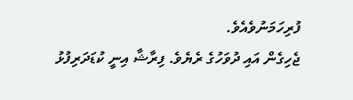ފުރިހަމަނުވެއެވެ.
ޖެހިގެން އައި ދުވަހުގެ ރެޔެވެ. ފިރާޝާ އިނީ ކުޑަދަރިފުޅު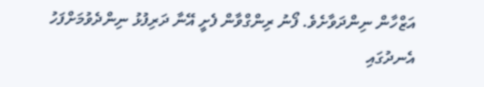އަޒްހާން ނިންދަވާށެވެ. ފޯނު ރިންގްވާން ފެށީ އޭނާ ދަރިފުޅު ނިންދެވުމަށްފަހު އެނދުގައި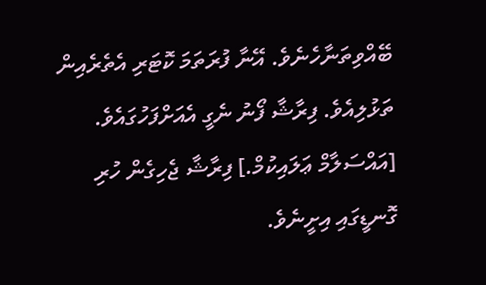ބޭއްވިތަނާހެނެވެ. އޭނާ ފުރަތަމަ ކޮޓަރި އެތެރެއިން ތަޅުލިއެވެ. ފިރާޝާ ފޯނު ނެގީ އެއަށްފަހުގައެވެ.
[އައްސަލާމް ޢަލައިކުމް.] ފިރާޝާ ޖެހިގެން ހުރި ގޮނޑީގައި އިށީނެވެ.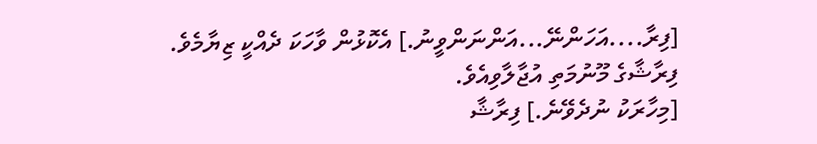[ފިރާ....އަހަންނޭ...އަންނަންވީނު.] އެކޮޅުން ވާހަކަ ދެއްކީ ޒިޔާމެވެ. ފިރާޝާގެ މޫނުމަތި އުޖާލާވިއެވެ.
[މިހާރަކު ނުދެވޭނެ.] ފިރާޝާ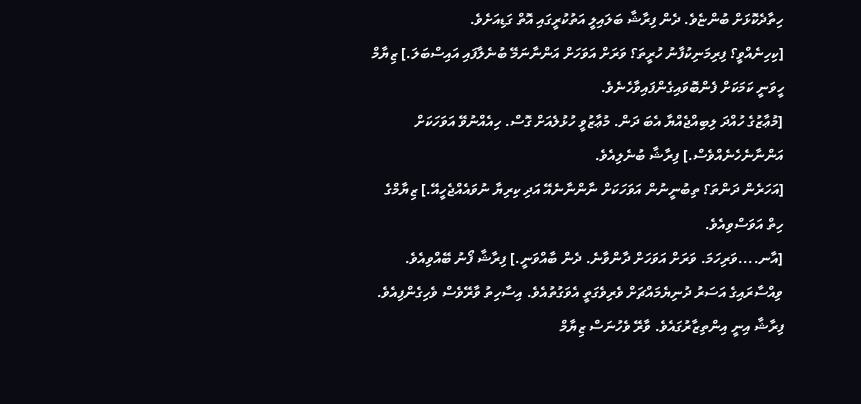ހިތާދެކޮޅަށް ބުންޏެވެ. ދެން ފިރާޝާ ބަލައިލީ އަތުކުރީގައި އޮތް ގަޑިއަށެވެ.
[ކިހިނެއްވީ؟ ފިރިމަނިކުފާނު ހުރީތަ؟ ވަރަށް އަވަހަށް އަންނާނަމޭ ބުނެލާފައި އައިސްބަލަ.] ޒިޔާމް ހީވަނީ ކަމަކަށް ފެންބޮވައިގެންފައިވާހެނެވެ.
[މުޢާޒުގެ ހުއްދަ ލިބިއްޖެއްޔާ އެބަ ދަން. މުޢާޒުވީ ހުޅުލެއަށް ގޮސް. ހިއެއްނުވޭ އަވަހަކަށް އަންނާނެހެނެއްވެސް.] ފިރާޝާ ބުނެލިއެވެ.
[އަހަރެން ދަންތަ؟ ތިބުނީނުން އަވަހަކަށް ނާންނާނެއޭ އަދި ކިރިޔާ ނުވައެއްޖެހީއޭ.] ޒިޔާމްގެ ހިތް އަވަސްވިއެވެ.
[އާނ....ވަރިހަމަ. ވަރަށް އަވަހަށް ދާންވާނެ. ދެން ބާއްވަނީ.] ފިރާޝާ ފޯނު ބޭއްވިއެވެ.
ވިއްސާރައިގެ އަސަރު ދުނިޔެމައްޗަށް ވެރިވެގަތީ އެވަގުތުއެވެ. އިސާހިތު ވާރޭވެސް ވެހިގެންފިއެވެ. ފިރާޝާ އިނީ އިންތިޒާރުގައެވެ. ވާރޭ ވެހުނަސް ޒިޔާމް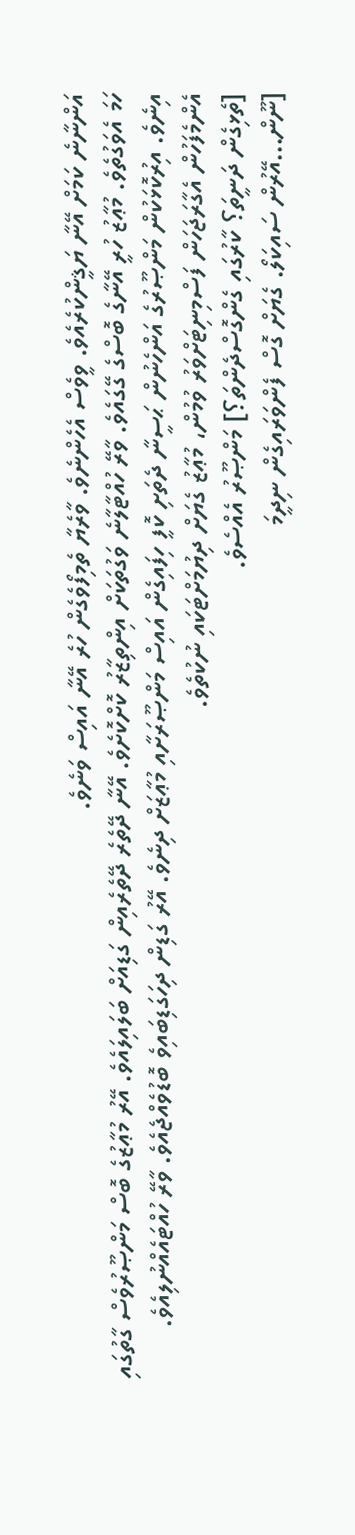އަންނާނެ ކަމަށް އޭނާ ޔަޤީންކުރެއެވެ. ވީވެސް އެހެންނެވެ. ވާރެޔާ ތެމިފޯވެގެން ހުރެ އޭނާ އައިސް ވަނެވެ.
ހަމަ އެވަގުތެވެ. މުޢާޒު ހުރީ އޭނާގެ ބޮސްގެ ގޭގައެވެ. ވާރޭ ހުއްޓާލާނެ ވަގުތަކަށް އިންތިޒާރު ކޮށްކޮށެވެ. އޭނާ ދޭތެރެ ދޭތެރެއިން ގަޑިއަށް ބަލައިލައެވެ. އޭރު މުޢާޒުގެ ބޮސް މަންޞޫރުވެސް ގާތުގައި އިނެވެ. އިރުކޮޅަކުން މަންޞޫރުގެ އަންހެނުން ޙަސީނާ ދެތަށި ކޮފީ ހިފައިގެން އައިސް މަންޞޫރަށާއި މުޢާޒަށް ދިނެވެ. އޭރު ގަޑިން ދިހަގަޑިބައިވެ ބޮޑުވެއްޖެއެވެ. ވާރޭ ހުއްޓައެއްނުލިއެވެ. އެންމެފަހުން އެގާރަޖަހަން ފަސްމިނިޓަށްވަރު ވުމުން، މުޢާޒު ގެޔަށް ދިޔުމަށްޓަކައި ނުކުތެވެ.
[ތެޅިގެން ދަނީތަ؟ ކާރުގައި ގެންގޮސްދެންތަ؟] މަންޞޫރު އެއްސެވެ.
[ނޫން...އޭރުން ސައިކަލޯ. ގެޔަށް ގޮސް ފެންވަރައިގެން ނިދީމަ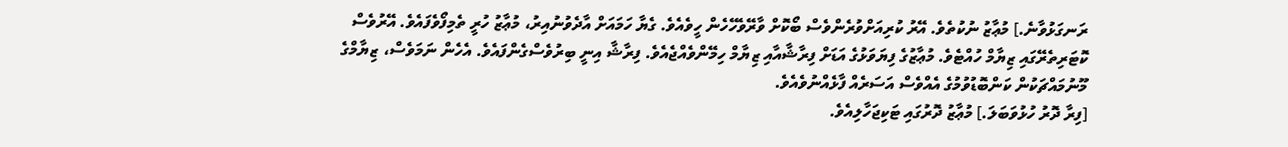ރަނގަޅުވާނެ.] މުޢާޒު ނުކުތެވެ. އޭރު ކުރިއަށްވުރެންވެސް ބޯކޮށް ވާރޭވެހޭހެން ހީވެއެވެ. ގެޔާ ހަމައަށް އާދެވުނުއިރު، މުޢާޒު ހުރީ ތެމިފޯވެފައެވެ. އޭރުވެސް ކޮޓަރިތެރޭގައި ޒިޔާމް ހުއްޓެވެ. މުޢާޒުގެ ފިޔަވަޅުގެ އަޑަށް ފިރާޝާއާއި ޒިޔާމް ހިމޭންވެއްޖެއެވެ. ފިރާޝާ އިނީ ބިރުވެސްގެންފައެވެ. އެހެން ނަމަވެސް، ޒިޔާމްގެ މޫނުމައްޗަކުން ކަންބޮޑުވުމުގެ އެއްވެސް އަސަރެއް ފާޅެއްނުވެއެވެ.
[ފިރާ ދޮރު ހުޅުވަބަލަ.] މުޢާޒު ދޮރުގައި ޓަކިޖަހާލިއެވެ.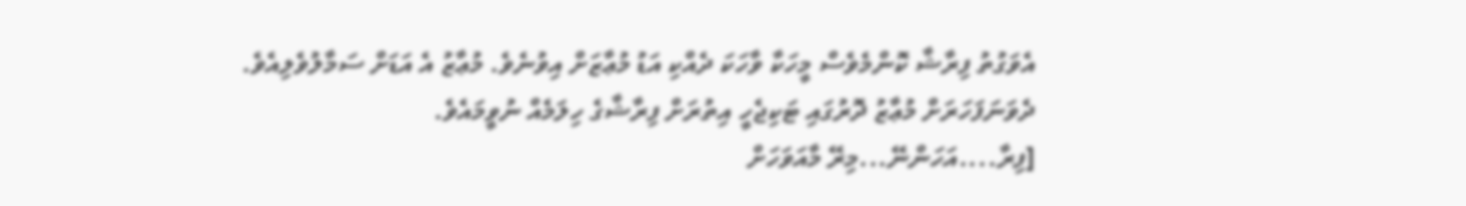އެވަގުތު ފިރާޝާ ކޮންމެވެސް މީހަކާ ވާހަކަ ދެއްކި އަޑު މުޢާޒަށް އިވުނެވެ. މުޢާޒު އެ އަޑަށް ސަމާލުވެލިއެވެ. ދެވަނަފަހަރަށް މުޢާޒު ދޮރުގައި ޓަކިޖެހީ އިތުރަށް ފިރާޝާގެ ހިލަމެއް ނުވީމައެވެ.
[ފިރާ....އަހަންނޭ...މިރޭ މާއަވަހަށް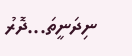ނިދަނީތަ...ދޮރު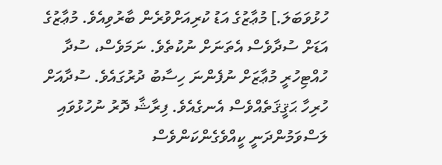ހުޅުވަބަލަ.] މުޢާޒުގެ އަޑު ކުރިއަށްވުރެން ބާރުވިއެވެ. މުޢާޒުގެ އަޑަށް ސުދާވެސް އެތަނަށް ނުކުތެވެ. ނަމަވެސް، ސުދާ ހުއްޓިހުރީ މުޢާޒަށް ނުފެންނަ ހިސާބު ދުރުގައެވެ. ސުދާއަށް ހުރިހާ ޙަޤީޤަތެއްވެސް އެނގެއެވެ. ފިރާޝާ ދޮރު ނުހުޅުވައި ލަސްވަމުންދަނީ ކީއްވެގެންކަންވެސް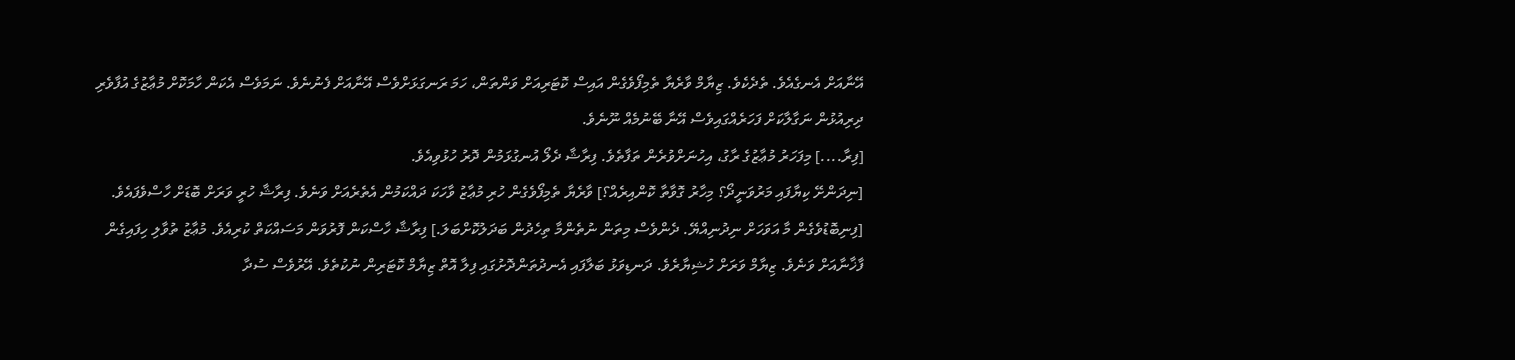އޭނާއަށް އެނގެއެވެ. ތެދެކެވެ. ޒިޔާމް ވާރެޔާ ތެމިފޯވެގެން އައިސް ކޮޓަރިއަށް ވަންތަން، ހަމަ ރަނގަޅަށްވެސް އޭނާއަށް ފެނުނެވެ. ނަމަވެސް އެކަން ހާމަކޮށް މުޢާޒުގެ އުފާވެރި ދިރިއުޅުން ނަގާލާކަށް ފަހަރެއްގައިވެސް އޭނާ ބޭނުމެއް ނޫނެވެ.
[ފިރާ....] މިފަހަރު މުޢާޒުގެ ރާގު، އިހުނަށްވުރެން ތަފާތެވެ. ފިރާޝާ ދެލޯ އުނގުޅަމުން ދޮރު ހުޅުވިއެވެ.
[ނިދަންށޭ ކިޔާފައި މަރުވަނީދޯ؟ މިހާރު ގޮވާތާ ކޮންއިރެއް؟] ވާރެޔާ ތެމިފޯވެގެން ހުރި މުޢާޒު ވާހަކަ ދައްކަމުން އެތެރެއަށް ވަނެވެ. ފިރާޝާ ހުރީ ވަރަށް ބޮޑަށް ހާސްވެފައެވެ.
[ފިނިބޮޑުވެގެން މާ އަވަހަށް ނިދުނިއްޔޭ. ދެންވެސް މިތަން ނުތެންމާ ތިހެދުން ބަދަލުކޮށްބަލަ.] ފިރާޝާ ހާސްކަން ފޮރުވަން މަސައްކަތް ކުރިއެވެ. މުޢާޒު ތުވާލި ހިފައިގެން ފާޚާނާއަށް ވަނެވެ. ޒިޔާމް ވަރަށް ހުޝިޔާރެވެ. ދަނޑިވަޅު ބަލާފައި އެނދުތަންދޮށުގައި ފިލާ އޮތް ޒިޔާމް ކޮޓަރިން ނުކުތެވެ. އޭރުވެސް ސުދާ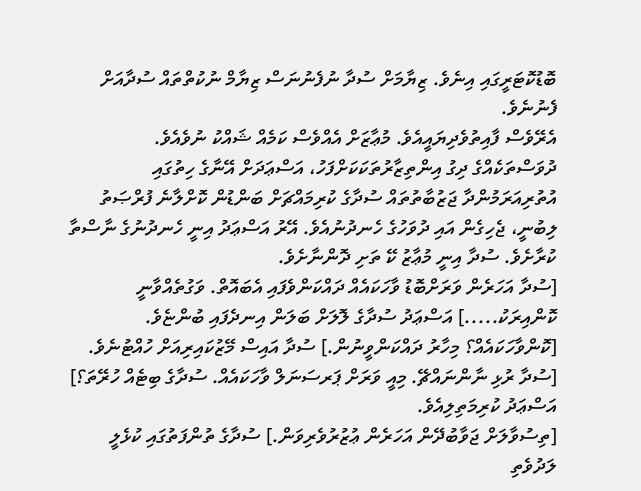ބޮޑުކޮޓަރީގައި އިނެވެ. ޒިޔާމަށް ސުދާ ނުފެނުނަސް ޒިޔާމް ނުކުތްތައް ސުދާއަށް ފެނުނެވެ.
އެރޭވެސް ފާއިތުވެދިޔައީއެވެ. މުޢާޒަށް އެއްވެސް ކަމެއް ޝައްކު ނުވެއެވެ.
ދުވަސްތަކެއްގެ ދިގު އިންތިޒާރުތަކަކަށްފަހު، އަސްޢަދަށް އޭނާގެ ހިތުގައި އުތުރިއަރަމުންދާ ޖަޒުބާތުތައް ސުދާގެ ކުރިމައްޗަށް ބަންޑުން ކޮށްލާނެ ފުރްޞަތު ލިބުނީ، ޖެހިގެން އައި ދުވަހުގެ ހެނދުނުއެވެ. އޭރު އަސްޢަދު އިނީ ހެނދުނުގެ ނާސްތާ ކުރާށެވެ. ސުދާ އިނީ މުޢާޒު ކޭ ތަށި ދޮންނާށެވެ.
[ސުދާ އަހަރެން ވަރަށްބޮޑު ވާހަކައެއް ދައްކަންވެފައި އެބައޮތް. ވަގުތެއްވާނީ ކޮންއިރަކު.....] އަސްޢަދު ސުދާގެ ލޮލަށް ބަލަން އިނދެފައި ބުންޏެވެ.
[ކޮންވާހަކައެއް؟ މިހާރު ދައްކަންވީނުން.] ސުދާ އައިސް މޭޒުކައިރިއަށް ހުއްޓުނެވެ.
[ސުދާ ރުޅި ނާންނައްޗޭ. މިއީ ވަރަށް ޕަރސަނަލް ވާހަކައެއް. ސުދާގެ ބިޓެއް ހުރޭތަ؟] އަސްޢަދު ކުރިމަތިލިއެވެ.
[ތިސުވާލަށް ޖަވާބުދޭން އަހަރެން ޢުޒުރުވެރިވަން.] ސުދާގެ ތުންފަތުގައި ކުޅެލީ ލަދުވެތި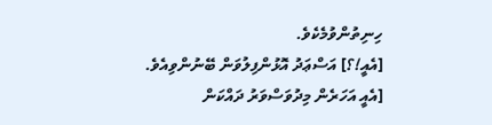ހިނިތުންވުމެކެވެ.
[އެއީ!؟] އަސްޢަދު އޮޅުންފިލުވަން ބޭނުންވިއެވެ.
[އެއީ އަހަރެން މިދުވަސްވަރު ދައްކަން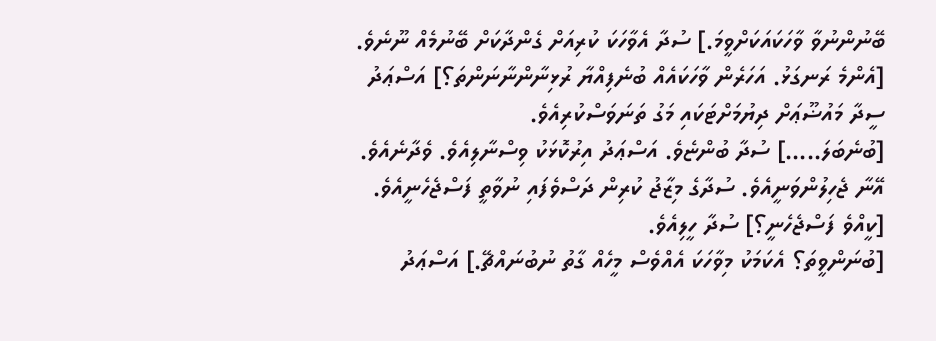ބޭނުންނުވާ ވާހަކައަކަށްވީމަ.] ސުދާ އެވާހަކަ ކުރިއަށް ގެންދާކަށް ބޭނުމެއް ނޫނެވެ.
[އެންމެ ރަނގަޅު. އަހަރެން ވާހަކައެއް ބުނެފިއްޔާ ރުޅިނާންނާނަންތަ؟] އަސްޢަދު ސީދާ މައުޟޫޢަށް ދިޔުމަށްޓަކައި މަގު ތަނަވަސްކުރިއެވެ.
[ބުނެބަލަ.....] ސުދާ ބުންޏެވެ. އަސްޢަދު އިރުކޮޅަކު ވިސްނާލިއެވެ. ވެދާނެއެވެ. އޭނާ ޖެހިލުންވަނީއެވެ. ސުދާގެ މިޒާޖު ކުރިން ދަސްވެފައި ނުވާތީ ފަސްޖެހެނީއެވެ.
[ކީއްވެ ފަސްޖެހެނީ؟] ސުދާ ހީލިއެވެ.
[ބުނަންވީތަ؟ އެކަމަކު މިވާހަކަ އެއްވެސް މީހެއް ގާތު ނުބުނައްޗޭ.] އަސްޢަދު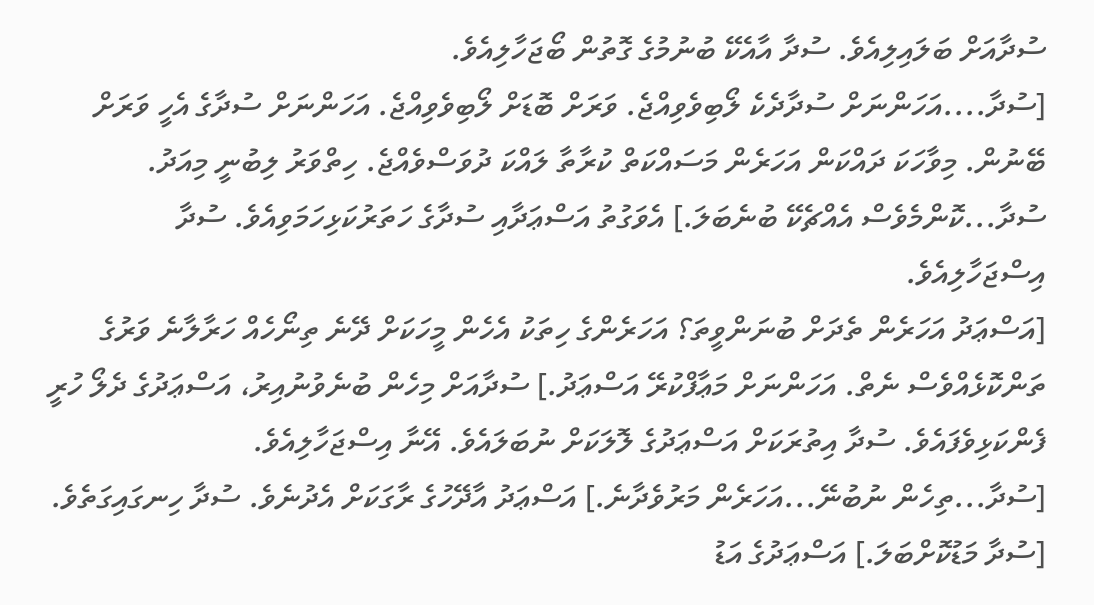ސުދާއަށް ބަލައިލިއެވެ. ސުދާ އާއެކޭ ބުނުމުގެ ގޮތުން ބޯޖަހާލިއެވެ.
[ސުދާ....އަހަންނަށް ސުދާދެކެ ލޯބިވެވިއްޖެ. ވަރަށް ބޮޑަށް ލޯބިވެވިއްޖެ. އަހަންނަށް ސުދާގެ އެހީ ވަރަށް ބޭނުން. މިވާހަކަ ދައްކަން އަހަރެން މަސައްކަތް ކުރާތާ ލައްކަ ދުވަސްވެއްޖެ. ހިތްވަރު ލިބުނީ މިއަދު. ސުދާ...ކޮންމެވެސް އެއްޗެކޭ ބުނެބަލަ.] އެވަގުތު އަސްޢަދާއި ސުދާގެ ހަތަރުކަޅިހަމަވިއެވެ. ސުދާ އިސްޖަހާލިއެވެ.
[އަސްޢަދު އަހަރެން ތެދަށް ބުނަންވީތަ؟ އަހަރެންގެ ހިތަކު އެހެން މީހަކަށް ދޭނެ ތިނޯހެއް ހަރާލާނެ ވަރުގެ ތަންކޮޅެއްވެސް ނެތް. އަހަންނަށް މަޢާފްކުރޭ އަސްޢަދު.] ސުދާއަށް މިހެން ބުނެވުނުއިރު، އަސްޢަދުގެ ދެލޯ ހުރީ ފެންކަޅިވެފައެވެ. ސުދާ އިތުރަކަށް އަސްޢަދުގެ ލޮލަކަށް ނުބަލައެވެ. އޭނާ އިސްޖަހާލިއެވެ.
[ސުދާ...ތިހެން ނުބުނޭ...އަހަރެން މަރުވެދާނެ.] އަސްޢަދު އާދޭހުގެ ރާގަކަށް އެދުނެވެ. ސުދާ ހިނގައިގަތެވެ.
[ސުދާ މަޑުކޮށްބަލަ.] އަސްޢަދުގެ އަޑު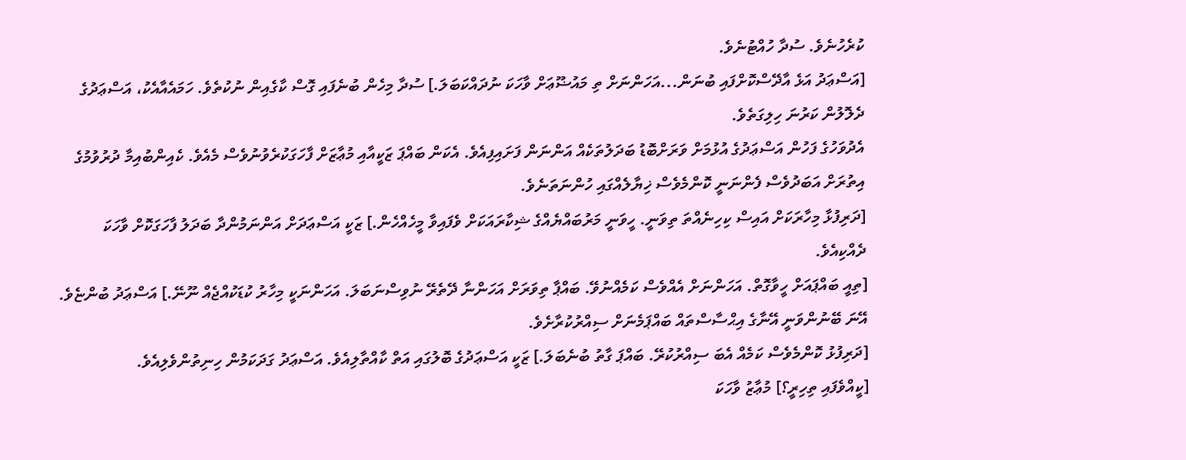ކުރެހުނެވެ. ސުދާ ހުއްޓުނެވެ.
[އަސްޢަދު އަޅެ އާދޭސްކޮށްފައި ބުނަން...އަހަންނަށް ތި މައުޟޫޢަށް ވާހަކަ ނުދައްކަބަލަ.] ސުދާ މިހެން ބުނެފައި ގޮސް ކާގެއިން ނުކުތެވެ. ހަމައެއާއެކު، އަސްޢަދުގެ ދެލޮލުން ކަރުނަ ހިލިގަތެވެ.
އެދުވަހުގެ ފަހުން އަސްޢަދުގެ އުޅުމަށް ވަރަށްބޮޑު ބަދަލުތަކެއް އަންނަން ފަށައިފިއެވެ. އެކަން ބައްޕަ ޒަކީއާއި މުޢާޒަށް ފާހަގަކުރެވުނުވެސް މެއެވެ. ކެއިންބުއިމާ ދުރުވުމުގެ އިތުރަށް އަބަދުވެސް ފެންނަނީ ކޮންމެވެސް ޚިޔާލެއްގައި ހުންނަތަނެވެ.
[ދަރިފުޅާ މިހާރަކަށް އައިސް ކިހިނެއްތަ ތިވަނީ. ހީވަނީ މަރުބައްޔެއްގެ ޝިކާރައަކަށް ވެފައިވާ މީހެއްހެން.] ޒަކީ އަސްޢަދަށް އަންނަމުންދާ ބަދަލު ފާހަގަކޮށް ވާހަކަ ދެއްކިއެވެ.
[ތިއީ ބައްޕައަށް ހީވާގޮތް. އަހަންނަށް އެއްވެސް ކަމެއްނުވޭ. ބައްޕާ ތިވަރަށް އަހަންނާ ދޭތެރޭ ނުވިސްނަބަލަ. އަހަންނަކީ މިހާރު ކުޑަކުއްޖެއް ނޫނޭ.] އަސްޢަދު ބުންޏެވެ. އޭނަ ބޭނުންވަނީ އޭނާގެ އިޙްސާސްތައް ބައްޕަމެނަށް ސިއްރުކުރާށެވެ.
[ދަރިފުޅު ކޮންމެވެސް ކަމެއް އެބަ ސިއްރުކުރޭ. ބައްޕަ ގާތު ބުނެބަލަ.] ޒަކީ އަސްޢަދުގެ ބޮލުގައި އަތް ކާއްތާލިއެވެ. އަސްޢަދު ގަދަކަމުން ހިނިތުންވެލިއެވެ.
[ކީއްވެފައި ތިހިރީ؟] މުޢާޒު ވާހަކަ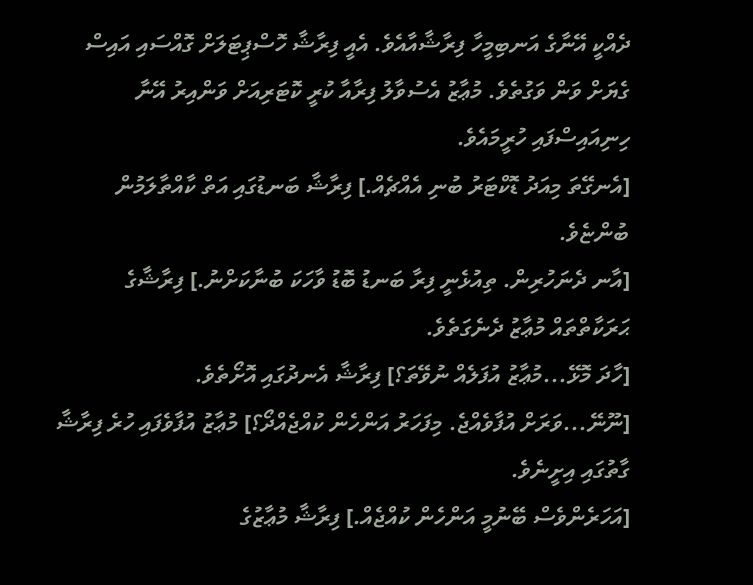ދެއްކީ އޭނާގެ އަނބިމީހާ ފިރާޝާއާއެވެ. އެއީ ފިރާޝާ ހޮސްޕިޓަލަށް ގޮއްސައި އައިސް ގެޔަށް ވަން ވަގުތެވެ. މުޢާޒު އެސުވާލު ފިރާއާ ކުރީ ކޮޓަރިއަށް ވަންއިރު އޭނާ ހިނިއައިސްފައި ހުރީމައެވެ.
[އެނގޭތަ މިއަދު ޑޮކްޓަރު ބުނި އެއްޗެއް.] ފިރާޝާ ބަނޑުގައި އަތް ކާއްތާލަމުން ބުންޏެވެ.
[އާނ ދެނަހުރިން. ތިއުޅެނީ ފިރާ ބަނޑު ބޮޑު ވާހަކަ ބުނާކަށްނު.] ފިރާޝާގެ ޙަރަކާތްތައް މުޢާޒު ދެނެގަތެވެ.
[ހާދަ މޮޅޭ...މުޢާޒު އުފަލެއް ނުވޭތަ؟] ފިރާޝާ އެނދުގައި އޮށޯތެވެ.
[ނޫނޭ...ވަރަށް އުފާވެއްޖެ. މިފަހަރު އަންހެން ކުއްޖެއްދޯ؟] މުޢާޒު އުފާވެފައި ހުރެ ފިރާޝާ ގާތުގައި އިށީނެވެ.
[އަހަރެންވެސް ބޭނުމީ އަންހެން ކުއްޖެއް.] ފިރާޝާ މުޢާޒުގެ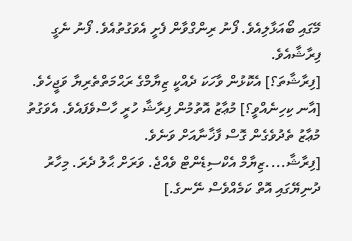މޭގައި ބޯއަޅާލިއެވެ. ފޯނު ރިންގްވާން ފެށީ އެވަގުތުއެވެ. ފޯނު ނެގީ ފިރާޝާއެވެ.
[ފިރާޝާތަ؟] އެކޮޅުން ވާހަކަ ދެއްކީ ޒިޔާމްގެ ރަޙްމަތްތެރިޔާ ވަޖީހެވެ.
[އާނ ކިހިނެއްވީ؟] މުޢާޒު އޮތުމުން ފިރާޝާ ހުރީ ހާސްވެފައެވެ. އެވަގުތު މުޢާޒު ތެދުވެގެން ގޮސް ފާޚާނާއަށް ވަނެވެ.
[ފިރާޝާ....ޒިޔާމް އެކްސިޑެންޓް ވެއްޖެ. ވަރަށް ޙާލު ދެރަ. މިހާރު ދުނިޔޭގައި އޮތް ކަމެއްވެސް ނޭނގެ.]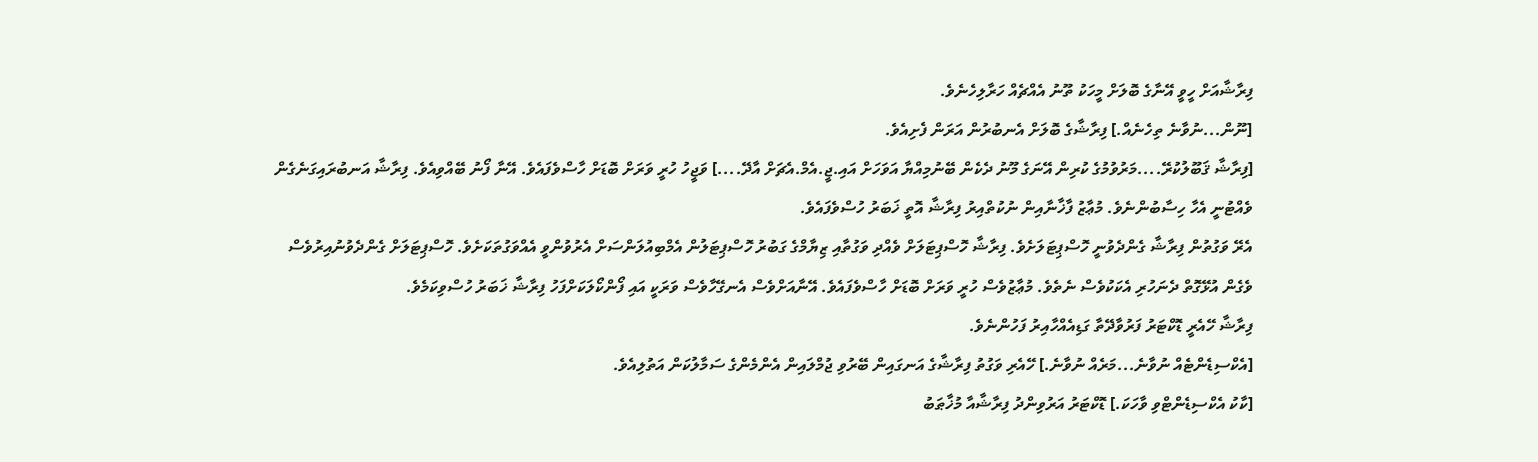ފިރާޝާއަށް ހީވީ އޭނާގެ ބޮލަށް މީހަކު ތޫނު އެއްޗެއް ހަރާލިހެނެވެ.
[ނޫން...ނުވާނެ ތިހެނެއް.] ފިރާޝާގެ ބޮލަށް އެނބުރުން އަރަން ފެށިއެވެ.
[ފިރާޝާ ޤަބޫލުކުރޭ....މަރުވުމުގެ ކުރިން އޭނަގެ މޫނު ދެކެން ބޭނުމިއްޔާ އަވަހަށް އައި.ޖީ.އެމް.އެޗަށް އާދޭ....] ވަޖީހު ހުރީ ވަރަށް ބޮޑަށް ހާސްވެފައެވެ. އޭނާ ފޯނު ބޭއްވިއެވެ. ފިރާޝާ އަނބުރައިގަނެގެން ވެއްޓުނީ އެހާ ހިސާބުންނެވެ. މުޢާޒު ފާޚާނާއިން ނުކުތްއިރު ފިރާޝާ އޮތީ ޚަބަރު ހުސްވެފައެވެ.
އެރޭ ވަގުތުން ފިރާޝާ ގެންދެވުނީ ހޮސްޕިޓަލަށެވެ. ފިރާޝާ ހޮސްޕިޓަލަށް ވެއްދި ވަގުތާއި ޒިޔާމްގެ ގަބުރު ހޮސްޕިޓަލުން އެމްބިއުލަންސަށް އެރުވުންވީ އެއްވަގުތަކަށެވެ. ހޮސްޕިޓަލަށް ގެންދެވުނުއިރުވެސް ވެގެން އުޅޭގޮތް ދެނަހުރި އެކަކުވެސް ނެތެވެ. މުޢާޒުވެސް ހުރީ ވަރަށް ބޮޑަށް ހާސްވެފައެވެ. އޭނާއަށްވެސް އެނގޭހާވެސް ވަރަކީ އައި ފޯންކޯލަކަށްފަހު ފިރާޝާ ޚަބަރު ހުސްވިކަމެވެ.
ފިރާޝާ ހޭއެރީ ޑޮކްޓަރު ފަރުވާދޭތާ ގަޑިއެއްހާއިރު ފަހުންނެވެ.
[އެކްސިޑެންޓެއް ނުވާނެ...މަރެއް ނުވާނެ.] ހޭއެރި ވަގުތު ފިރާޝާގެ އަނގައިން ބޭރުވި ޖުމްލައިން އެންމެންގެ ސަމާލުކަން އަތުލިއެވެ.
[ކާކު އެކްސިޑެންޓްވި ވާހަކަ.] ޑޮކްޓަރު އަރުވިންދު ފިރާޝާއާ މުޚާޠަބު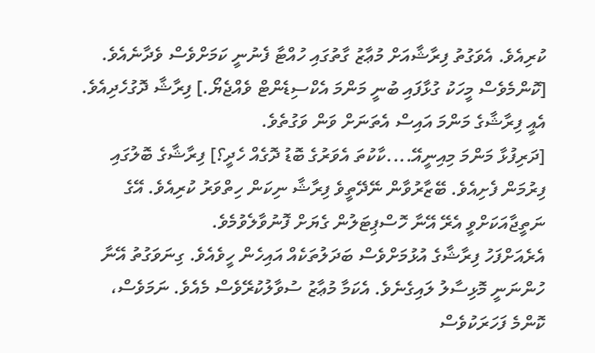ކުރިއެވެ. އެވަގުތު ފިރާޝާއަށް މުޢާޒު ގާތުގައި ހުއްޓާ ފެނުނީ ކަމަށްވެސް ވެދާނެއެވެ.
[ކޮންމެވެސް މީހަކު ގުޅާފައި ބުނީ މަންމަ އެކްސިޑެންޓް ވެއްޖެޔޯ.] ފިރާޝާ ދޮގުހެދިއެވެ. އެއީ ފިރާޝާގެ މަންމަ އައިސް އެތަނަށް ވަން ވަގުތެވެ.
[ދަރިފުޅާ މަންމަ މިއިނީއޭ....ކާކުތަ އެވަރުގެ ބޮޑު ދޮގެއް ހެދީ؟] ފިރާޝާގެ ބޮލުގައި ފިރުމަން ފެށިއެވެ. ބޭޒާރުވާން ނޭދޭތީވެ ފިރާޝާ ނިކަން ހިތްވަރު ކުރިއެވެ. އޭގެ ނަތީޖާއަކަށްވީ އެރޭ އޭނާ ހޮސްޕިޓަލުން ގެޔަށް ފޮނުވާލެވުމެވެ.
އެރެއަށްފަހު ފިރާޝާގެ އުޅުމަށްވެސް ބަދަލުތަކެއް އައިހެން ހީވެއެވެ. ގިނަވަގުތު އޭނާ ހުންނަނީ މޮޅިސާލު ލައިގެނެވެ. އެކަމާ މުޢާޒު ސުވާލުކުރޭވެސް މެއެވެ. ނަމަވެސް، ކޮންމެ ފަހަރަކުވެސް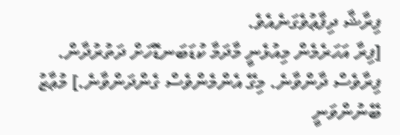ފިރާޝާ ދިފާޢުވެގަނެއެވެ.
[ފިރާ އަހަރެމެން މިއުޅެނީ މާދަމާ ކުޑަބަނޑޮހަށް ދަތުރުދާން. ފިރާވެސް ދާންވާނެ. މިގޭ އެންމެންވެސް ގެންދަންވާނެ.] މުޢާޒު ބޭނުންވަނީ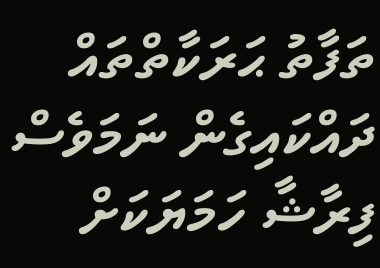ތަފާތު ޙަރަކާތްތައް ދައްކައިގެން ނަމަވެސް ފިރާޝާ ހަމަޔަކަށް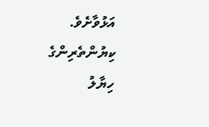އަޅުވާށެވެ.
ކިޔުންތެރިންގެ ހިޔާލު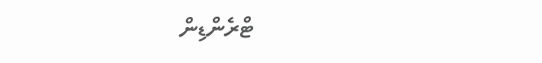ޓްރެންޑިން